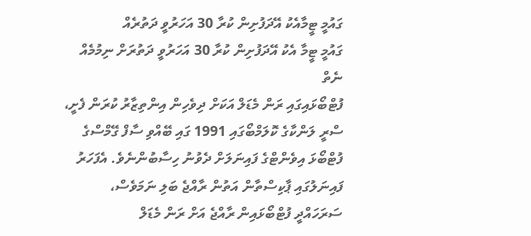ގައުމީ ޓީމާއެކު އޭދަފުށިން ކުރާ 30 އަހަރުވީ ދަތުރެއް
ގައުމީ ޓީމާ އެކު އޭދަފުށިން ކުރާ 30 އަހަރުވީ ދަތުރަށް ނިމުމެއް ނެތް
ފުޓްބޯޅައިގައި ރަން މެޑަލް އަކަށް ދިވެހިން އިންތިޒާރު ކުރަން ފެށީ، ސްރީ ލަންކާގެ ކޮލަމްބޯގައި 1991 ގައި ބޭއްވި ސާފް ގޭމްސްގެ ފުޓްބޯޅަ އިވެންޓްގެ ފައިނަލަށް ދެވުނު ހިސާބުންނެވެ. އެފަހަރު ފައިނަލުގައި ޕާކިސްތާން އަތުން ރާއްޖެ ބަލި ނަމަވެސް، ސަރަހައްދީ ފުޓްބޯޅައިން ރާއްޖެ އަށް ރަން މެޑަލް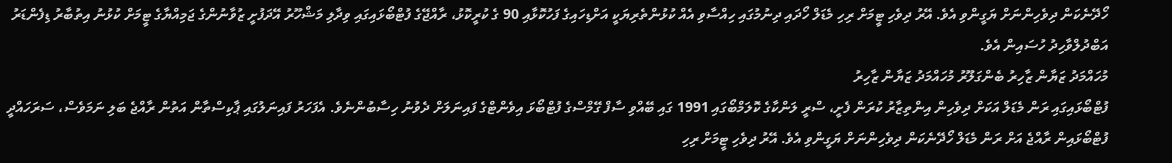ހޯދޭނެކަން ދިވެހިންނަށް ޔަގީންވި އެވެ. އޭރު ދިވެހި ޓީމަށް ރިހި މެޑަލް ހޯދައި ދިނުމުގައި ހިއްސާވި އެއް ކުޅުންތެރިޔަކީ އަށްޑިހައިގެ ފަހުކޮޅާއި 90 ގެ ކުރީކޮޅު، ރާއްޖޭގެ ފުޓްބޯޅައިގައި ވިދާލި މަޝްހޫރު އޭދަފުށީ ޒުވާނުންގެ ޖަމިއްޔާގެ ޓީމަށް ކުޅުނު އިތުބާރު ޑިފެންޑަރު އަބްދުލްވާހިދު ހުސައިން އެވެ.
މުހައްމަދު ޒަޔާން ޒާހިރު ބެންގަލޫރު މުހައްމަދު ޒަޔާން ޒާހިރު
ފުޓްބޯޅައިގައި ރަން މެޑަލް އަކަށް ދިވެހިން އިންތިޒާރު ކުރަން ފެށީ، ސްރީ ލަންކާގެ ކޮލަމްބޯގައި 1991 ގައި ބޭއްވި ސާފް ގޭމްސްގެ ފުޓްބޯޅަ އިވެންޓްގެ ފައިނަލަށް ދެވުނު ހިސާބުންނެވެ. އެފަހަރު ފައިނަލުގައި ޕާކިސްތާން އަތުން ރާއްޖެ ބަލި ނަމަވެސް، ސަރަހައްދީ ފުޓްބޯޅައިން ރާއްޖެ އަށް ރަން މެޑަލް ހޯދޭނެކަން ދިވެހިންނަށް ޔަގީންވި އެވެ. އޭރު ދިވެހި ޓީމަށް ރިހި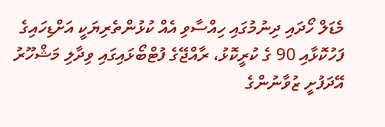މެޑަލް ހޯދައި ދިނުމުގައި ހިއްސާވި އެއް ކުޅުންތެރިޔަކީ އަށްޑިހައިގެ ފަހުކޮޅާއި 90 ގެ ކުރީކޮޅު، ރާއްޖޭގެ ފުޓްބޯޅައިގައި ވިދާލި މަޝްހޫރު އޭދަފުށީ ޒުވާނުންގެ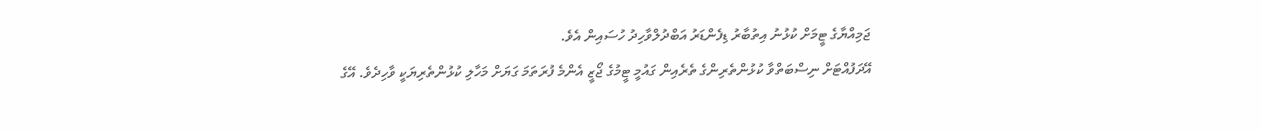ޖަމިއްޔާގެ ޓީމަށް ކުޅުނު އިތުބާރު ޑިފެންޑަރު އަބްދުލްވާހިދު ހުސައިން އެވެ.
އޭދަފުއްޓަށް ނިސްބަތްވާ ކުޅުންތެރިންގެ ތެރެއިން ގައުމީ ޓީމުގެ ޖޯޒީ އެންމެ ފުރަތަމަ ގަޔަށް މަހާލި ކުޅުންތެރިޔަކީ ވާހިދެވެ. އޭގެ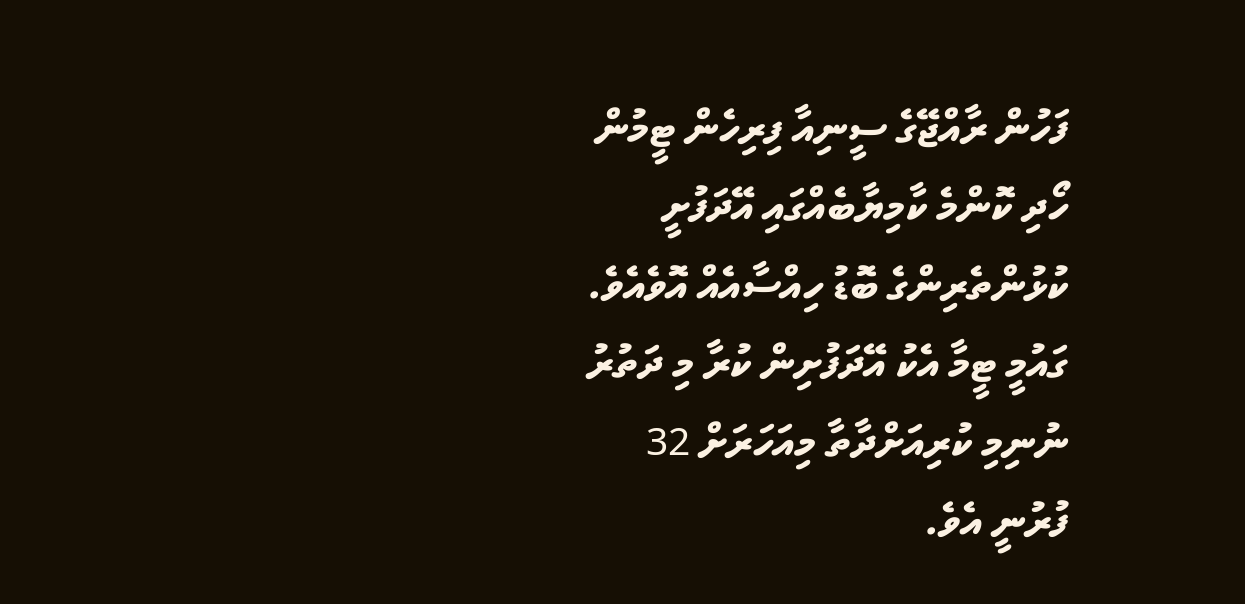ފަހުން ރާއްޖޭގެ ސީނިއާ ފިރިހެން ޓީމުން ހޯދި ކޮންމެ ކާމިޔާބެއްގައި އޭދަފުށީ ކުޅުންތެރިންގެ ބޮޑު ހިއްސާއެއް އޮވެއެވެ. ގައުމީ ޓީމާ އެކު އޭދަފުށިން ކުރާ މި ދަތުރު ނުނިމި ކުރިއަށްދާތާ މިއަހަރަށް 32 ފުރުނީ އެވެ.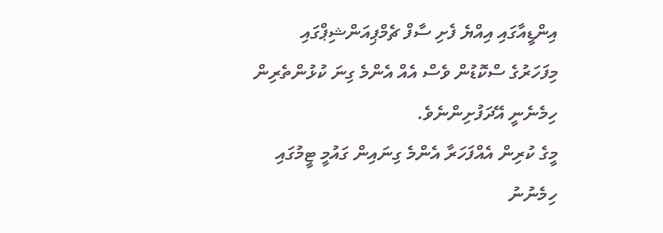އިންޑީއާގައި އިއްޔެ ފެށި ސާފް ޗެމްޕިއަންޝިޕްގައި މިފަހަރުގެ ސްކޮޑުން ވެސް އެއް އެންމެ ގިނަ ކުޅުންތެރިން ހިމެނެނީ އޭދަފުށިންނެވެ.
މީގެ ކުރިން އެއްފަހަރާ އެންމެ ގިނައިން ގައުމީ ޓީމުގައި ހިމެނުނު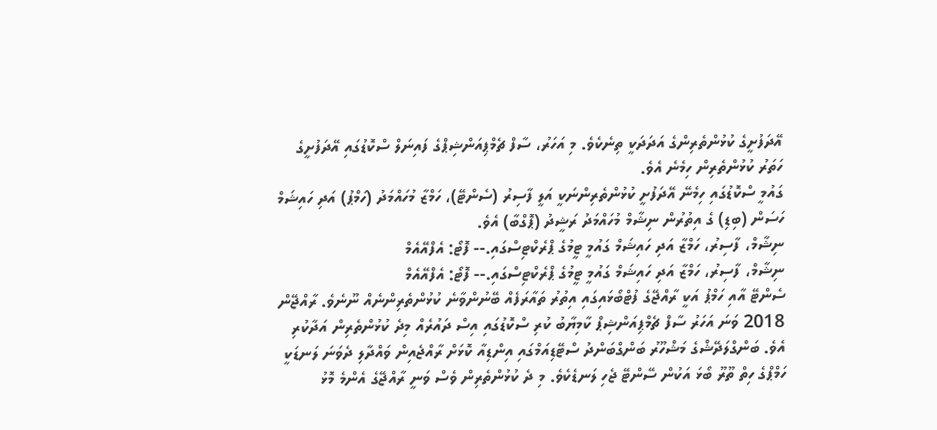އޭދަފުށީގެ ކުޅުންތެރިންގެ އަދަދަކީ ތިނެކެވެ. މި އަހަރު، ސާފް ޗެމްޕިއަންޝިޕްގެ ފައިނަލް ސްކޮޑުގައި އޭދަފުށީގެ ހަތަރު ކުޅުންތެރިން ހިމެނެ އެވެ.
ގައުމީ ސްކޮޑުގައި ހިމެނޭ އޭދަފުށީ ކުޅުންތެރިންނަކީ އަލީ ފާސިރު (ސެންޓޭ)، ހަމްޒާ މުހައްމަދު (ހަމްޕު) އަދި ހައިޝަމް ހަސަން (ބިޑި) ގެ އިތުރުން ނިޝާމް މުހައްމަދު ރަޝީދު (ޕޮގްބާ) އެވެ.
ނިޝާމް، ފާސިރު، ހަމްޒާ އަދި ހައިޝަމް ގައުމީ ޓީމުގެ ޕްރެކްޓިސްގައި.-- ފޮޓޯ: އެފްއޭއެމް
ނިޝާމް، ފާސިރު، ހަމްޒާ އަދި ހައިޝަމް ގައުމީ ޓީމުގެ ޕްރެކްޓިސްގައި.-- ފޮޓޯ: އެފްއޭއެމް
ސެންޓޭ އާއި ހަމްޕު އަކީ ރާއްޖޭގެ ފުޓްބޯޅައިގައި އިތުރު ތައާރަފެއް ބޭނުންވާނެ ކުޅުންތެރިންނެއް ނޫނެވެ. ރާއްޖޭން 2018 ވަނަ އަހަރު ސާފް ޗެމްޕިއަންޝިޕް ކާމިޔާބު ކުރި ސްކޮޑުގައި އިސް ދައުރެއް މިދެ ކުޅުންތެރިން އަދާކުރި އެވެ. ބަންގްލަދޭޝްގެ މަޝްހޫރު ބަންގްބަންދު ސްޓޭޑިއަމްގައި އިންޑިއާ ކޮޅަށް ރާއްޖެއިން ވައްދާލި ދެވަނަ ލަނޑަކީ ހަމްޕްގެ ހިތް ތޫރޫ ބޯޅަ އަކުން ސޭންޓޭ ޖެހި ލަނޑެކެވެ. މި ދެ ކުޅުންތެރިން ވެސް ވަނީ ރާއްޖޭގެ އެންމެ މޮޅު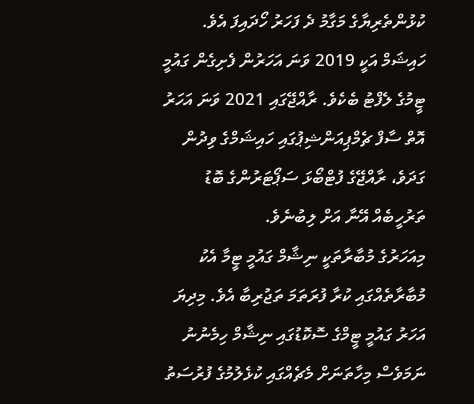ކުޅުންތެރިޔާގެ މަގާމު ދެ ފަހަރު ހޯދައިފަ އެވެ.
ހައިޝަމް އަކީ 2019 ވަނަ އަހަރުން ފެށިގެން ގައުމީ ޓީމުގެ ލެފްޓު ބެކެވެ. ރާއްޖޭގައި 2021 ވަނަ އަހަރު އޮތް ސާފް ޗެމްޕިއަންޝިޕުގައި ހައިޝަމްގެ ވިދުން ގަދަވެ، ރާއްޖޭގެ ފުޓްބޯޅަ ސަޕޯޓަރުންގެ ބޮޑު ތަރުހީބެއް އޭނާ އަށް ލިބުނެވެ.
މިއަހަރުގެ މުބާރާތަކީ ނިޝާމް ގައުމީ ޓީމާ އެކު މުބާރާތެއްގައި ކުރާ ފުރަތަމަ ތަޖުރިބާ އެވެ. މިދިޔަ އަހަރު ގައުމީ ޓީމްގެ ސޮކޮޑުގައި ނިޝާމް ހިމެނުނު ނަމަވެސް މިހާތަނަށް މެޗެއްގައި ކުޅެލުމުގެ ފުރުސަތު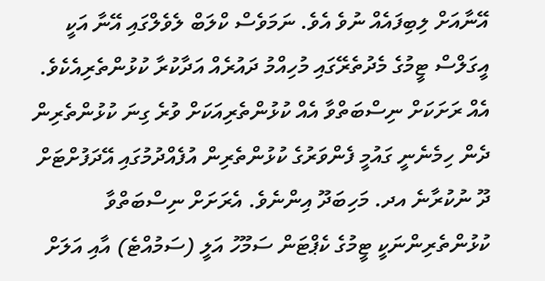އޭނާއަށް ލިބިފައެއް ނުވެ އެވެ. ނަމަވެސް ކްލަބް ލެވެލްގައި އޭނާ އަކީ އީގަލްސް ޓީމުގެ މެދުތެރޭގައި މުހިއްމު ދައުރެއް އަދާކުރާ ކުޅުންތެރިއެކެވެ.
އެއް ރަށަކަށް ނިސްބަތްވާ އެއް ކުޅުންތެރިއަކަށް ވުރެ ގިނަ ކުޅުންތެރިން ދެން ހިމެނެނީ ގައުމީ ފެންވަރުގެ ކުޅުންތެރިން އުފެއްދުމުގައި އޭދަފުށްޓަށް ދޫ ނުކުރާނެ އދ. މަހިބަދޫ އިންނެވެ. އެރަށަށް ނިސްބަތްވާ ކުޅުންތެރިންނަކީ ޓީމުގެ ކެޕްޓަން ސަމޫހު އަލީ (ސަމުއްޓެ) އާއި އަލަށް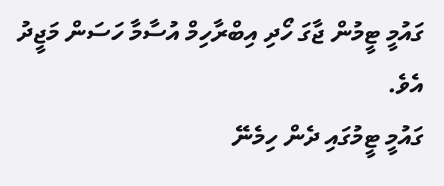ގައުމީ ޓީމުން ޖާގަ ހޯދި އިބްރާހިމް އުސާމާ ހަސަން މަޖީދު އެވެ.
ގައުމީ ޓީމުގައި ދެން ހިމެނޭ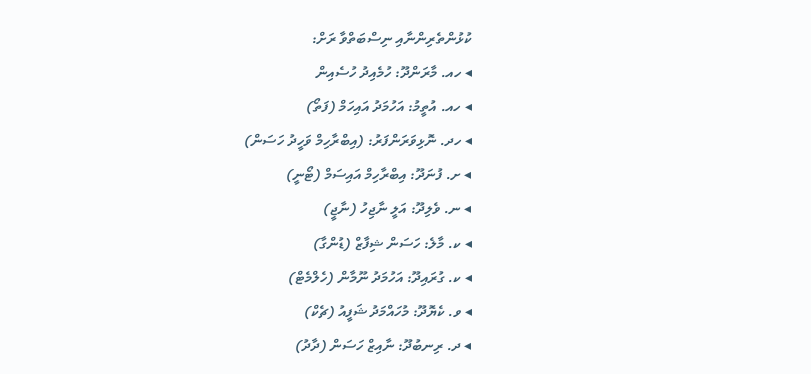ކުޅުންތެރިންނާއި ނިސްބަތްވާ ރަށް:
◂ ހއ. މާރަންދޫ: ހުމެއިދު ހުސެއިން
◂ ހއ. އުތީމު: އަހުމަދު އައިހަމް (ފަތޯ)
◂ ހދ. ނޮޅިވަރަންފަރު: (އިބްރާހިމް ވަހީދު ހަސަން)
◂ ށ. ފުނަދޫ: އިބްރާހިމް އައިސަމް (ޓޯނީ)
◂ ނ. ވެލިދޫ: އަލީ ނާޖިހު (ނާޖީ)
◂ ކ. މާލެ: ހަސަން ޝިފާޒް (ޑުންގާ)
◂ ކ. ގުރައިދޫ: އަހުމަދު ނޫމާން (ހެލްމެޓް)
◂ ވ. ކެޔޮދޫ: މުހައްމަދު ޝަފީއު (ޗެކް)
◂ ދ. ރިނބުދޫ: ނާއިޒް ހަސަން (ދާދު)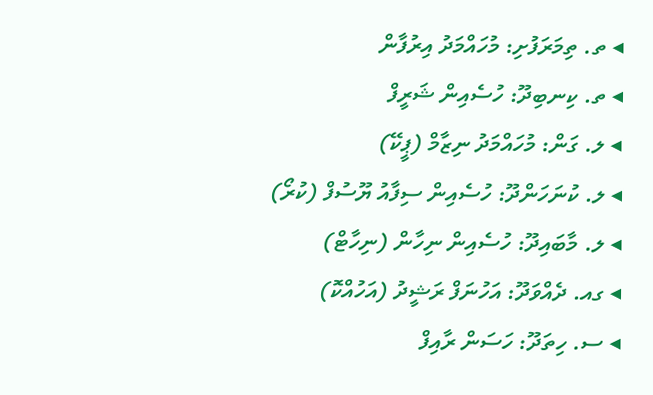◂ ތ. ތިމަރަފުށި: މުހައްމަދު އިރުފާން
◂ ތ. ކިނބިދޫ: ހުސެއިން ޝަރީފް
◂ ލ. ގަން: މުހައްމަދު ނިޒާމް (ޕީކޭ)
◂ ލ. ކުނަހަންދޫ: ހުސެއިން ސިފާއު ޔޫސުފް (ކުރޯ)
◂ ލ. މާބައިދޫ: ހުސެއިން ނިހާން (ނިހާޓް)
◂ ގއ. ދެއްވަދޫ: އަހުނަފް ރަޝީދު (އަހުއްކޮ)
◂ ސ. ހިތަދޫ: ހަސަން ރާއިފް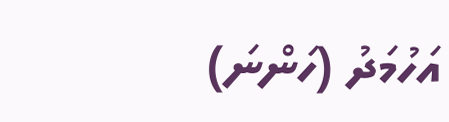އަހުމަދު (ހަންނަ)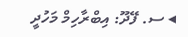◂ ސ. ފޭދޫ: އިބްރާހިމް މަހުދީ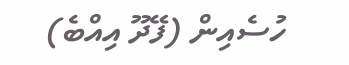ހުސެއިން (ފޭދޫ އިއްބެ)